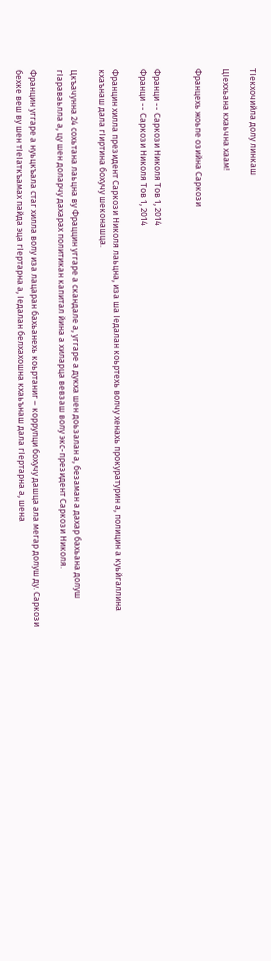ТIекхочийла долу линкаш

ЦIеххьана кхаьчна хаам!

Францехь жоьпе озийна Саркози


Франци -- Саркози Николя Тов 1, 2014
Франци -- Саркози Николя Тов 1, 2014

Францин хилла президент Саркози Николя лаьцна, иза ша Iедалан коьртехь волчу хенахь прокуратурин а, полицин а куьйгаллина кхаънаш дала гIиртина бохучу шеконашца.

Цкъачунна 24 сохьтана лаьцна ву Фраццин уггаре а скандале а, уггаре а дукха шен доьзалан а, безаман а дахар бахьана долуш гIараваьлла а, цу шен доларчу дахарах политикан капитал йина а хиларца вевзаш волу экс-президент Саркози Николя.

Францин уггаре а нуьцкъала стаг хилла волу иза лацаран бахьанехь коьртаниг – коррупци бохучу дашца ала мегар долуш ду. Саркози бехке веш ву шен тIеIаткъамах пайда эца гIертарна а, Iедалан белхахошна кхаьънаш дала гIертарна а, шена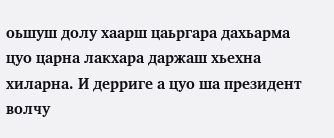оьшуш долу хаарш цаьргара дахьарма цуо царна лакхара даржаш хьехна хиларна. И дерриге а цуо ша президент волчу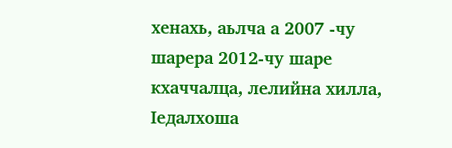хенахь, аьлча а 2007 -чу шарера 2012-чу шаре кхаччалца, лелийна хилла, Iедалхоша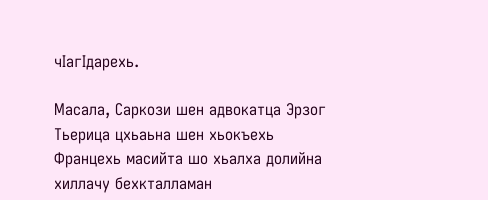чIагIдарехь.

Масала, Саркози шен адвокатца Эрзог Тьерица цхьаьна шен хьокъехь Францехь масийта шо хьалха долийна хиллачу бехкталламан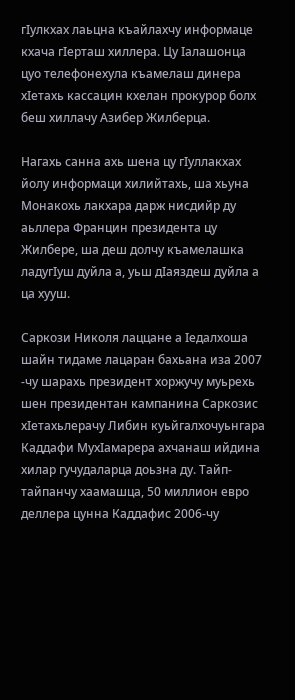гIулкхах лаьцна къайлахчу информаце кхача гIерташ хиллера. Цу Iалашонца цуо телефонехула къамелаш динера хIетахь кассацин кхелан прокурор болх беш хиллачу Азибер Жилберца.

Нагахь санна ахь шена цу гIуллакхах йолу информаци хилийтахь, ша хьуна Монакохь лакхара дарж нисдийр ду аьллера Францин президента цу Жилбере, ша деш долчу къамелашка ладугIуш дуйла а, уьш дIаяздеш дуйла а ца хууш.

Саркози Николя лаццане а Iедалхоша шайн тидаме лацаран бахьана иза 2007 -чу шарахь президент хоржучу муьрехь шен президентан кампанина Саркозис хIетахьлерачу Либин куьйгалхочуьнгара Каддафи МухIамарера ахчанаш ийдина хилар гучудаларца доьзна ду. Тайп-тайпанчу хаамашца, 50 миллион евро деллера цунна Каддафис 2006-чу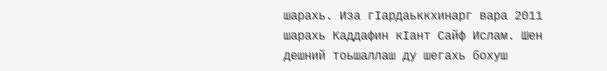шарахь. Иза гIардаьккхинарг вара 2011 шарахь Каддафин кIант Сайф Ислам. Шен дешний тоьшаллаш ду шегахь бохуш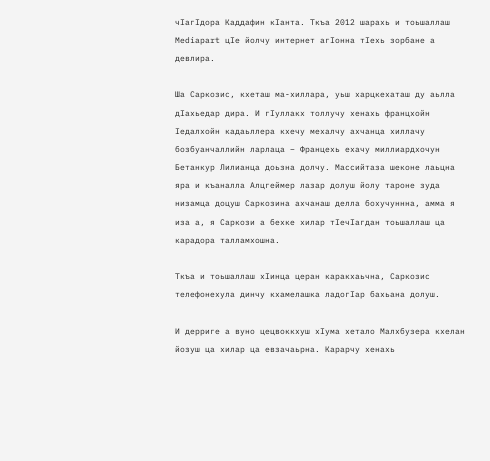чIагIдора Каддафин кIанта. Ткъа 2012 шарахь и тоьшаллаш Mediapart цIе йолчу интернет агIонна тIехь зорбане а девлира.

Ша Саркозис, кхеташ ма-хиллара, уьш харцкехаташ ду аьлла дIахьедар дира. И гIуллакх толлучу хенахь францхойн Iедалхойн кадаьллера кхечу мехалчу ахчанца хиллачу бозбуанчаллийн ларлаца – Францехь ехачу миллиардхочун Бетанкур Лилианца доьзна долчу. Массийтаза шеконе лаьцна яра и къаналла Алцгеймер лазар долуш йолу тароне зуда низамца доцуш Саркозина ахчанаш делла бохучуннна, амма я иза а, я Саркози а бехке хилар тIечIагдан тоьшаллаш ца карадора талламхошна.

Ткъа и тоьшаллаш хIинца церан каракхаьчна, Саркозис телефонехула динчу кхамелашка ладогIар бахьана долуш.

И дерриге а вуно цецвоккхуш хIума хетало Малхбузера кхелан йозуш ца хилар ца евзачаьрна. Карарчу хенахь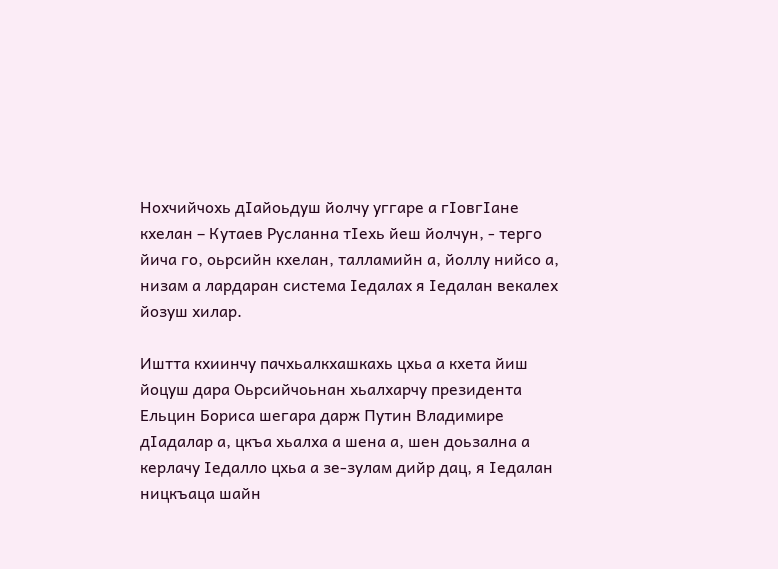Нохчийчохь дIайоьдуш йолчу уггаре а гIовгIане кхелан – Кутаев Русланна тIехь йеш йолчун, - терго йича го, оьрсийн кхелан, талламийн а, йоллу нийсо а, низам а лардаран система Iедалах я Iедалан векалех йозуш хилар.

Иштта кхиинчу пачхьалкхашкахь цхьа а кхета йиш йоцуш дара Оьрсийчоьнан хьалхарчу президента Ельцин Бориса шегара дарж Путин Владимире дIадалар а, цкъа хьалха а шена а, шен доьзална а керлачу Iедалло цхьа а зе-зулам дийр дац, я Iедалан ницкъаца шайн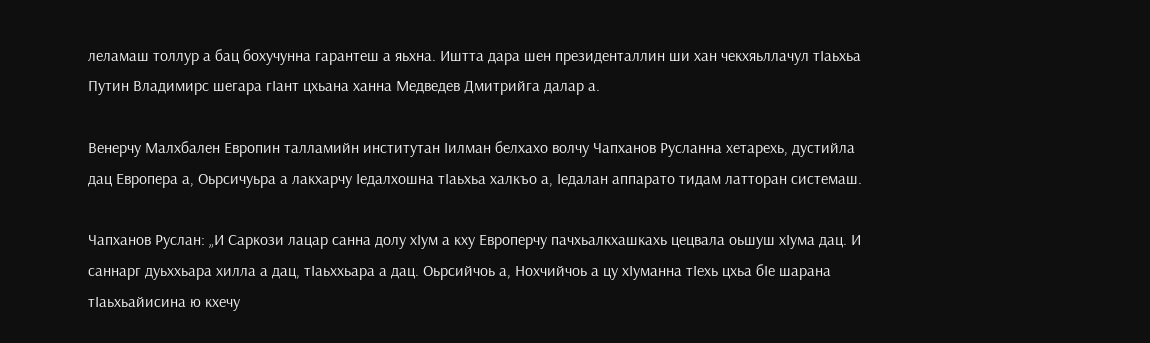леламаш толлур а бац бохучунна гарантеш а яьхна. Иштта дара шен президенталлин ши хан чекхяьллачул тIаьхьа Путин Владимирс шегара гIант цхьана ханна Медведев Дмитрийга далар а.

Венерчу Малхбален Европин талламийн институтан Iилман белхахо волчу Чапханов Русланна хетарехь, дустийла дац Европера а, Оьрсичуьра а лакхарчу Iедалхошна тIаьхьа халкъо а, Iедалан аппарато тидам латторан системаш.

Чапханов Руслан: „И Саркози лацар санна долу хIум а кху Европерчу пачхьалкхашкахь цецвала оьшуш хIума дац. И саннарг дуьххьара хилла а дац, тIаьххьара а дац. Оьрсийчоь а, Нохчийчоь а цу хIуманна тIехь цхьа бIе шарана тIаьхьайисина ю кхечу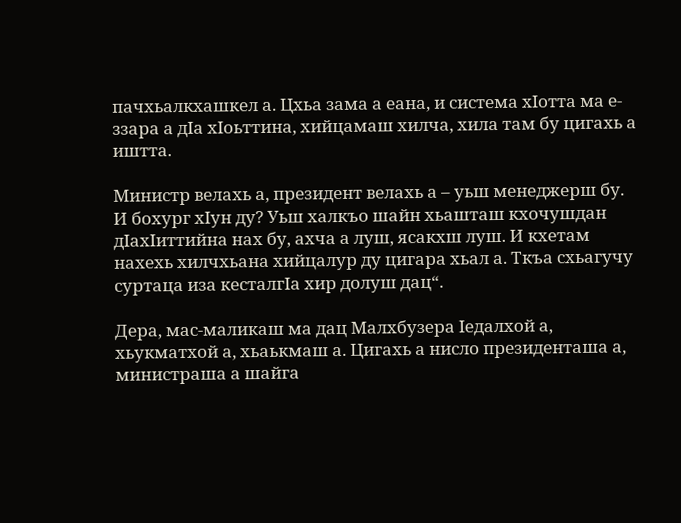пачхьалкхашкел а. Цхьа зама а еана, и система хIотта ма е-ззара а дIа хIоьттина, хийцамаш хилча, хила там бу цигахь а иштта.

Министр велахь а, президент велахь а – уьш менеджерш бу. И бохург хIун ду? Уьш халкъо шайн хьашташ кхочушдан дIахIиттийна нах бу, ахча а луш, ясакхш луш. И кхетам нахехь хилчхьана хийцалур ду цигара хьал а. Ткъа схьагучу суртаца иза кесталгIа хир долуш дац“.

Дера, мас-маликаш ма дац Малхбузера Iедалхой а, хьукматхой а, хьаькмаш а. Цигахь а нисло президенташа а, министраша а шайга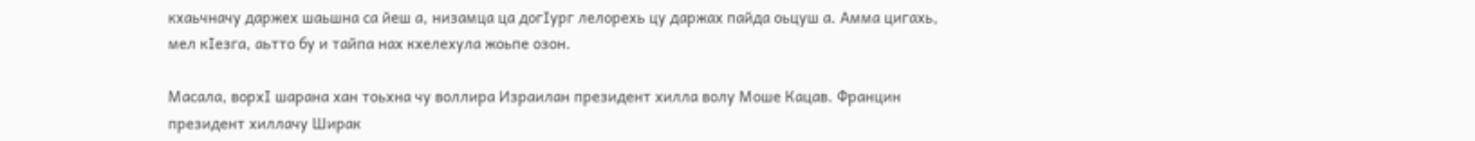кхаьчначу даржех шаьшна са йеш а, низамца ца догIург лелорехь цу даржах пайда оьцуш а. Амма цигахь, мел кIезга, аьтто бу и тайпа нах кхелехула жоьпе озон.

Масала, ворхI шарана хан тоьхна чу воллира Израилан президент хилла волу Моше Кацав. Францин президент хиллачу Ширак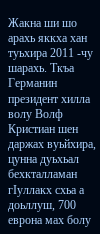Жакна ши шо арахь яккха хан туьхира 2011 -чу шарахь. Ткъа Германин президент хилла волу Волф Кристиан шен даржах вуьйхира, цунна дуьхьал бехкталламан гIуллакх схьа а доьллуш, 700 еврона мах болу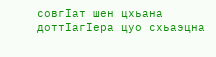совгIат шен цхьана доттIагIера цуо схьаэцна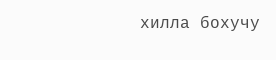хилла бохучу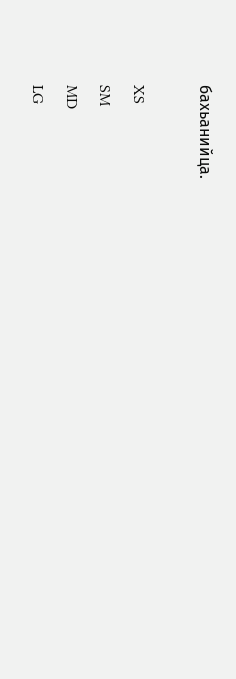бахьанийца.

XS
SM
MD
LG